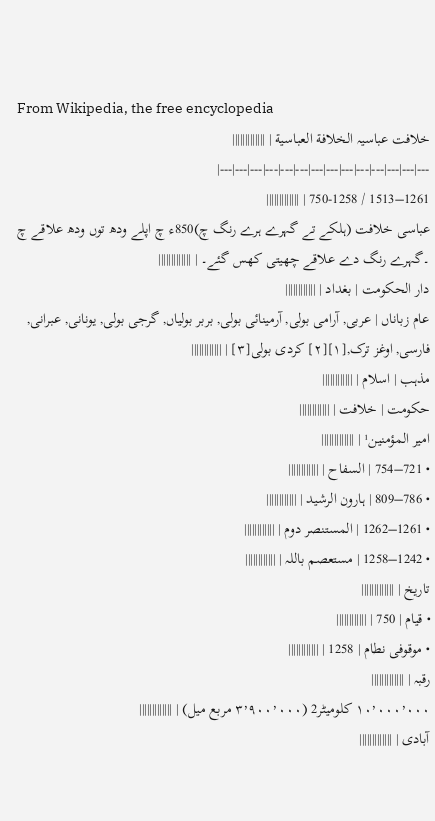From Wikipedia, the free encyclopedia
خلافت عباسیہ الخلافة العباسية | |||||||||||||
---|---|---|---|---|---|---|---|---|---|---|---|---|---|
1261–1513 / 750-1258 | |||||||||||||
عباسی خلافت (ہلکے تے گہرے ہرے رنگ چ)850ء چ اپلے ودھ توں ودھ علاقے چ ۔گہرے رنگ دے علاقے چھیتی کھس گئے۔ | |||||||||||||
دار الحکومت | بغداد | ||||||||||||
عام زباناں | عربی, آرامی بولی, آرمینائی بولی, بربر بولیاں, گرجی بولی, یونانی, عبرانی, فارسی, اوغز ترک,[۱][۲] کردی بولی[۳] | ||||||||||||
مذہب | اسلام | ||||||||||||
حکومت | خلافت | ||||||||||||
امیر المؤمنین¹ | |||||||||||||
• 721–754 | السفاح | ||||||||||||
• 786–809 | ہارون الرشید | ||||||||||||
• 1261–1262 | المستنصر دوم | ||||||||||||
• 1242–1258 | مستعصم باللہ | ||||||||||||
تاریخ | |||||||||||||
• قیام | 750 | ||||||||||||
• موقوفی نطام | 1258 | ||||||||||||
رقبہ | |||||||||||||
۱۰٬۰۰۰٬۰۰۰ کلومیٹر2 (۳٬۹۰۰٬۰۰۰ مربع میل) | |||||||||||||
آبادی | |||||||||||||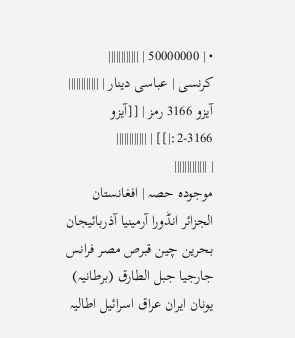• | 50000000 | ||||||||||||
کرنسی | عباسی دینار | ||||||||||||
آیزو 3166 رمز | [[آیزو 3166-2:|]] | ||||||||||||
| |||||||||||||
موجودہ حصہ | افغانستان الجزائر انڈورا آرمینیا آذربائیجان بحرین چین قبرص مصر فرانس جارجیا جبل الطارق (برطانیہ) یونان ایران عراق اسرائیل اطالیہ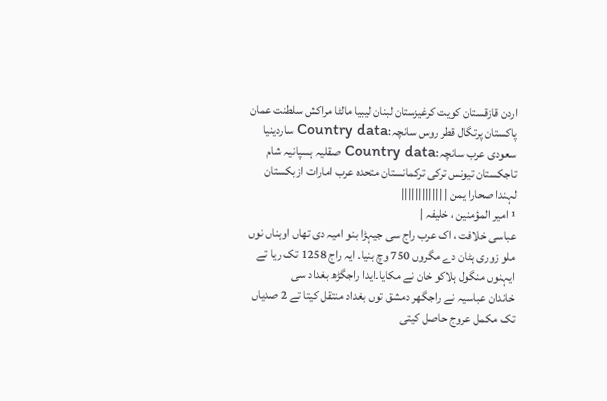اردن قازقستان کویت کرغیزستان لبنان لیبیا مالٹا مراکش سلطنت عمان پاکستان پرتگال قطر روس سانچہ:Country data ساردینیا سعودی عرب سانچہ:Country data صقلیہ ہسپانیہ شام تاجکستان تیونس ترکی ترکمانستان متحدہ عرب امارات ازبکستان لہندا صحارا یمن | ||||||||||||
¹ امیر المؤمنین ، خلیفہ |
عباسی خلافت ، اک عرب راج سی جیہڑا بنو امیہ دی تھاں اوہناں نوں ملو زوری ہٹان دے مگروں 750 وچ بنیا۔ ایہ راج 1258 تک ریا تے ایہنوں منگول ہلاکو خان نے مکایا۔ایدا راجگڑھ بغداد سی
خاندان عباسیہ نے راجگھر دمشق توں بغداد منتقل کیتا تے 2 صدیاں تک مکمل عروج حاصل کیتی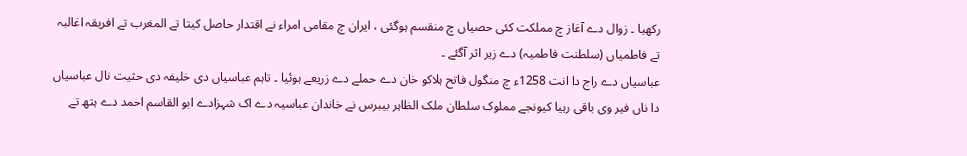رکھیا ۔ زوال دے آغاز چ مملکت کئی حصیاں چ منقسم ہوگئی ، ایران چ مقامی امراء نے اقتدار حاصل کیتا تے المغرب تے افریقہ اغالبہ تے فاطمیاں (سلطنت فاطمیہ) دے زیر اثر آگئے ۔
عباسیاں دے راج دا انت 1258ء چ منگول فاتح ہلاکو خان دے حملے دے زریعے ہوئیا ۔ تاہم عباسیاں دی خلیفہ دی حثیت نال عباسیاں دا ناں فیر وی باقی رہیا کیونجے مملوک سلطان ملک الظاہر بیبرس نے خاندان عباسیہ دے اک شہزادے ابو القاسم احمد دے ہتھ تے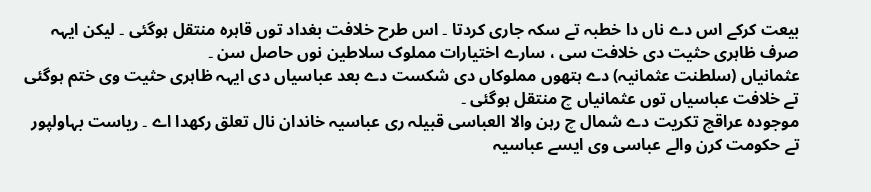بیعت کرکے اس دے ناں دا خطبہ تے سکہ جاری کردتا ۔ اس طرح خلافت بغداد توں قاہرہ منتقل ہوگئی ۔ لیکن ایہہ صرف ظاہری حثیت دی خلافت سی ، سارے اختیارات مملوک سلاطین نوں حاصل سن ۔
عثمانیاں (سلطنت عثمانیہ) دے ہتھوں مملوکاں دی شکست دے بعد عباسیاں دی ایہہ ظاہری حثیت وی ختم ہوگئی تے خلافت عباسیاں توں عثمانیاں چ منتقل ہوگئی ۔
موجودہ عراقچ تکریت دے شمال چ رہن والا العباسی قبیلہ ری عباسیہ خاندان نال تعلق رکھدا اے ۔ ریاست بہاولپور تے حکومت کرن والے عباسی وی ایسے عباسیہ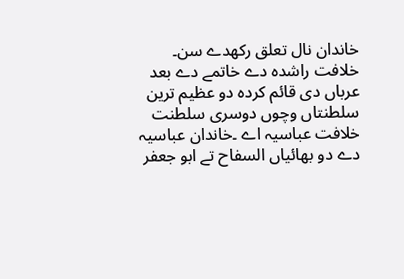خاندان نال تعلق رکھدے سن۔
خلافت راشدہ دے خاتمے دے بعد عرباں دی قائم کردہ دو عظیم ترین سلطنتاں وچوں دوسری سلطنت خلافت عباسیہ اے ۔خاندان عباسیہ دے دو بھائیاں السفاح تے ابو جعفر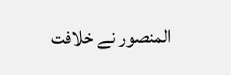المنصور نے خلافت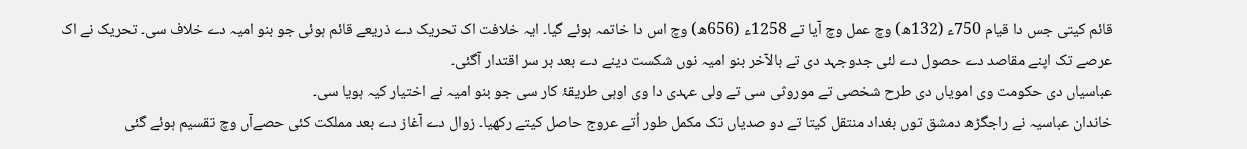قائم کيتی جس دا قیام 750ء (132ھ) وچ عمل وچ آیا تے 1258ء (656ھ) وچ اس دا خاتمہ ہوئے گیا۔ ایہ خلافت اک تحریک دے ذریعے قائم ہوئی جو بنو امیہ دے خلاف سی۔ تحریک نے اک عرصے تک اپنے مقاصد دے حصول دے لئی جدوجہد دی تے بالآخر بنو امیہ نوں شکست دینے دے بعد بر سر اقتدار آگئی۔
عباسیاں دی حکومت وی امویاں دی طرح شخصی تے موروثی سی تے ولی عہدی دا وی اوہی طریقۂ کار سی جو بنو امیہ نے اختیار کیہ ہویا سی۔
خاندان عباسیہ نے راجگڑھ دمشق توں بغداد منتقل کيتا تے دو صدیاں تک مکمل طور اُتے عروج حاصل کیتے رکھیا۔ زوال دے آغاز دے بعد مملکت کئی حصےآں وچ تقسیم ہوئے گئی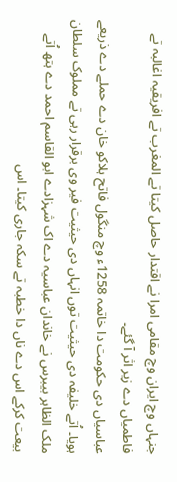جنہاں وچ ایران وچ مقامی امرا نے اقتدار حاصل کيتا تے المغرب تے افریقیہ اغالبہ تے فاطمیاں دے زیر اثر آ گئے۔
عباسیاں دی حکومت دا خاتمہ 1258ء وچ منگول فاتح ہلاکو خان دے حملے دے ذریعے ہويا۔ اُتے خلیفہ دی حیثیت توں انہاں دی حیثیت فیر وی برقرار رہی تے مملوک سلطان ملک الظاہر بیبرس نے خاندان عباسیہ دے اک شہزادے ابو القاسم احمد دے ہتھ اُتے بیعت کرکے اس دے ناں دا خطبہ تے سکہ جاری کيتا۔ اس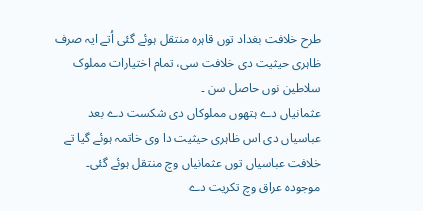طرح خلافت بغداد توں قاہرہ منتقل ہوئے گئی اُتے ایہ صرف ظاہری حیثیت دی خلافت سی، تمام اختیارات مملوک سلاطین نوں حاصل سن ۔
عثمانیاں دے ہتھوں مملوکاں دی شکست دے بعد عباسیاں دی اس ظاہری حیثیت دا وی خاتمہ ہوئے گیا تے خلافت عباسیاں توں عثمانیاں وچ منتقل ہوئے گئی۔ موجودہ عراق وچ تکریت دے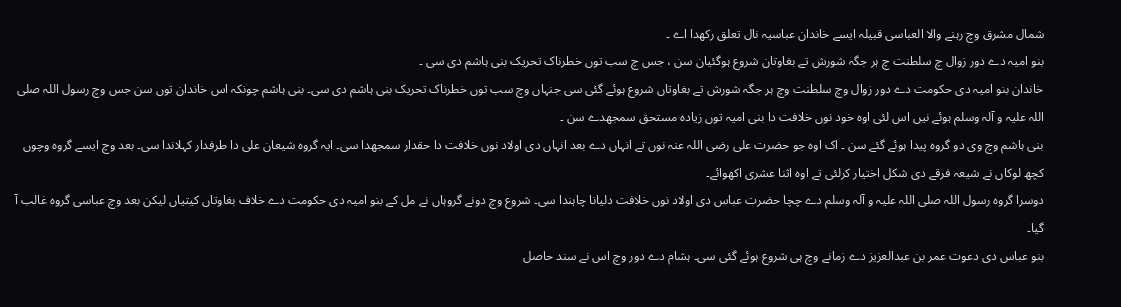شمال مشرق وچ رہنے والا العباسی قبیلہ ايسے خاندان عباسیہ نال تعلق رکھدا اے ۔
بنو امیہ دے دور زوال چ سلطنت چ ہر جگہ شورش تے بغاوتان شروع ہوگئیان سن ، جس چ سب توں خطرناک تحریک بنی ہاشم دی سی ۔
خاندان بنو امیہ دی حکومت دے دور زوال وچ سلطنت وچ ہر جگہ شورش تے بغاوتاں شروع ہوئے گئی سی جنہاں وچ سب توں خطرناک تحریک بنی ہاشم دی سی۔ بنی ہاشم چونکہ اس خاندان توں سن جس وچ رسول اللہ صلی اللہ علیہ و آلہ وسلم ہوئے نيں اس لئی اوہ خود نوں خلافت دا بنی امیہ توں زیادہ مستحق سمجھدے سن ۔
بنی ہاشم وچ وی دو گروہ پیدا ہوئے گئے سن ۔ اک اوہ جو حضرت علی رضی اللہ عنہ نوں تے انہاں دے بعد انہاں دی اولاد نوں خلافت دا حقدار سمجھدا سی۔ ایہ گروہ شیعان علی دا طرفدار کہلاندا سی۔ بعد وچ ايسے گروہ وچوں کچھ لوکاں نے شیعہ فرقے دی شکل اختیار کرلئی تے اوہ اثنا عشری اکھوائے۔
دوسرا گروہ رسول اللہ صلی اللہ علیہ و آلہ وسلم دے چچا حضرت عباس دی اولاد نوں خلافت دلیانا چاہندا سی۔ شروع وچ دونے گروہاں نے مل کے بنو امیہ دی حکومت دے خلاف بغاوتاں کيتياں لیکن بعد وچ عباسی گروہ غالب آ گیا۔
بنو عباس دی دعوت عمر بن عبدالعزیز دے زمانے وچ ہی شروع ہوئے گئی سی۔ ہشام دے دور وچ اس نے سند حاصل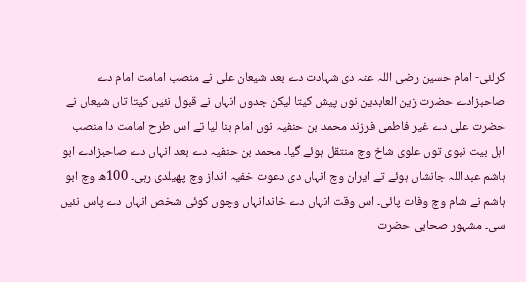کرلئی- امام حسین رضی اللہ عنہ دی شہادت دے بعد شیعان علی نے منصب امامت امام دے صاحبزادے حضرت زین العابدین نوں پیش کيتا لیکن جدوں انہاں نے قبول نئيں کيتا تاں شیعاں نے حضرت علی دے غیر فاطمی فرزند محمد بن حنفیہ نوں امام بنا لیا تے اس طرح امامت دا منصب اہل بیت نبوی توں علوی شاخ وچ منتقل ہوئے گیا۔ محمد بن حنفیہ دے بعد انہاں دے صاحبزادے ابو ہاشم عبداللہ جانشاں ہوئے تے ایران وچ انہاں دی دعوت خفیہ انداز وچ پھیلدی رہی۔ 100ھ وچ ابو ہاشم نے شام وچ وفات پائی۔ اس وقت انہاں دے خاندانہاں وچوں کوئی شخص انہاں دے پاس نئيں سی۔ مشہور صحابی حضرت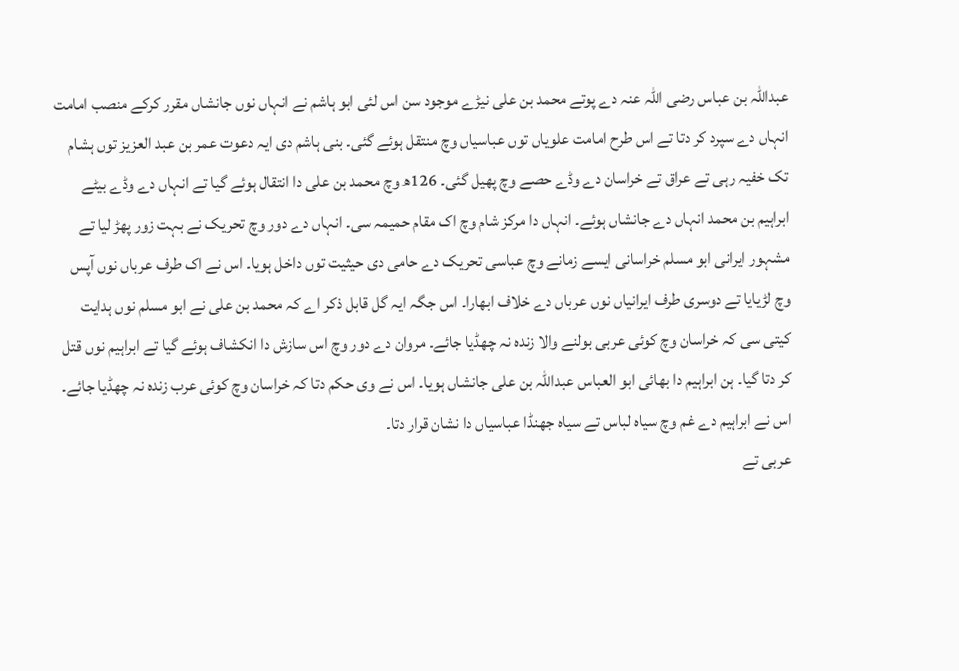عبداللہ بن عباس رضی اللہ عنہ دے پوتے محمد بن علی نیڑے موجود سن اس لئی ابو ہاشم نے انہاں نوں جانشاں مقرر کرکے منصب امامت انہاں دے سپرد کر دتا تے اس طرح امامت علویاں توں عباسیاں وچ منتقل ہوئے گئی۔ بنی ہاشم دی ایہ دعوت عمر بن عبد العزیز توں ہشام تک خفیہ رہی تے عراق تے خراسان دے وڈے حصے وچ پھیل گئی۔ 126ھ وچ محمد بن علی دا انتقال ہوئے گیا تے انہاں دے وڈے بیٹے ابراہیم بن محمد انہاں دے جانشاں ہوئے۔ انہاں دا مرکز شام وچ اک مقام حمیمہ سی۔ انہاں دے دور وچ تحریک نے بہت زور پھڑ لیا تے مشہور ایرانی ابو مسلم خراسانی ايسے زمانے وچ عباسی تحریک دے حامی دی حیثیت توں داخل ہويا۔ اس نے اک طرف عرباں نوں آپس وچ لڑیایا تے دوسری طرف ایرانیاں نوں عرباں دے خلاف ابھارا۔ اس جگہ ایہ گل قابل ذکر اے کہ محمد بن علی نے ابو مسلم نوں ہدایت کيتی سی کہ خراسان وچ کوئی عربی بولنے والا زندہ نہ چھڈیا جائے۔ مروان دے دور وچ اس سازش دا انکشاف ہوئے گیا تے ابراہیم نوں قتل کر دتا گیا۔ ہن ابراہیم دا بھائی ابو العباس عبداللہ بن علی جانشاں ہويا۔ اس نے وی حکم دتا کہ خراسان وچ کوئی عرب زندہ نہ چھڈیا جائے۔ اس نے ابراہیم دے غم وچ سیاہ لباس تے سیاہ جھنڈا عباسیاں دا نشان قرار دتا۔
عربی تے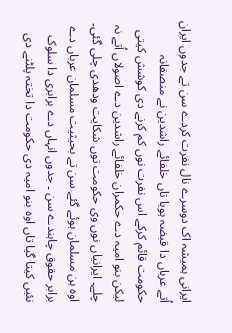ایرانی ہمیشہ اک دوسرے نال نفرت کردے سن تے جدوں ایران اُتے عرباں دا قبضہ ہويا تاں خلفائے راشدین نے منصفانہ حکومت قائم کرکے اس نفرت نوں کم کرنے دی کوشش کيتی لیکن بنو امیہ دے حکمران خلفائے راشدین دے اصولاں اُتے نہ چلے۔ ایرانیاں نوں وی حکومت توں شکایت ودھدی چلی گئی۔ اوہ ہن مسلمان ہوئے گئے سن تے بحیثیت مسلمان عرباں دے برابر حقوق چاہندے سن ۔ جدوں انہاں دے برابری دا سلوک نئيں کيتا گیا تاں اوہ بنو امیہ دی حکومت دا تختہ پلٹنے دی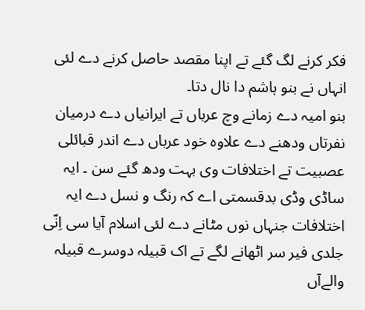فکر کرنے لگ گئے تے اپنا مقصد حاصل کرنے دے لئی انہاں نے بنو ہاشم دا نال دتا۔
بنو امیہ دے زمانے وچ عرباں تے ایرانیاں دے درمیان نفرتاں ودھنے دے علاوہ خود عرباں دے اندر قبائلی عصبیت تے اختلافات وی بہت ودھ گئے سن ۔ ایہ ساڈی وڈی بدقسمتی اے کہ رنگ و نسل دے ایہ اختلافات جنہاں نوں مٹانے دے لئی اسلام آیا سی اِنّی جلدی فیر سر اٹھانے لگے تے اک قبیلہ دوسرے قبیلہ والےآں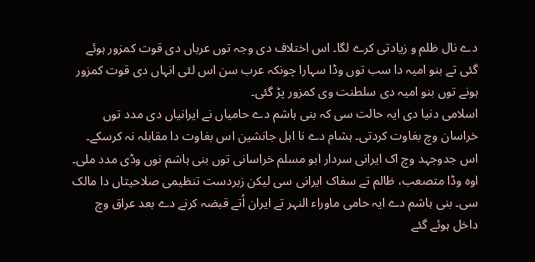دے نال ظلم و زیادتی کرے لگا۔ اس اختلاف دی وجہ توں عرباں دی قوت کمزور ہوئے گئی تے بنو امیہ دا سب توں وڈا سہارا چونکہ عرب سن اس لئی انہاں دی قوت کمزور ہونے توں بنو امیہ دی سلطنت وی کمزور پڑ گئی۔
اسلامی دنیا دی ایہ حالت سی کہ بنی ہاشم دے حامیاں نے ایرانیاں دی مدد توں خراسان وچ بغاوت کردتی۔ ہشام دے نا اہل جانشین اس بغاوت دا مقابلہ نہ کرسکے۔ اس جدوجہد وچ اک ایرانی سردار ابو مسلم خراسانی توں بنی ہاشم نوں وڈی مدد ملی۔ اوہ وڈا متصعب، ظالم تے سفاک ایرانی سی لیکن زبردست تنظیمی صلاحیتاں دا مالک سی۔ بنی ہاشم دے ایہ حامی ماوراء النہر تے ایران اُتے قبضہ کرنے دے بعد عراق وچ داخل ہوئے گئے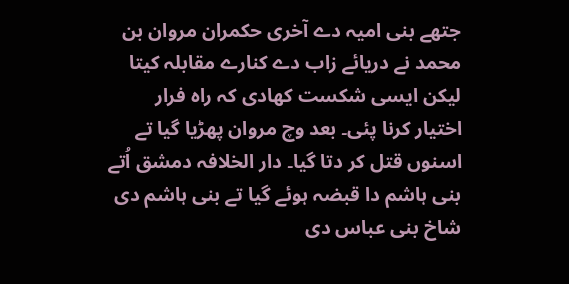جتھے بنی امیہ دے آخری حکمران مروان بن محمد نے دریائے زاب دے کنارے مقابلہ کيتا لیکن ایسی شکست کھادی کہ راہ فرار اختیار کرنا پئی۔ بعد وچ مروان پھڑیا گیا تے اسنوں قتل کر دتا گیا۔ دار الخلافہ دمشق اُتے بنی ہاشم دا قبضہ ہوئے گیا تے بنی ہاشم دی شاخ بنی عباس دی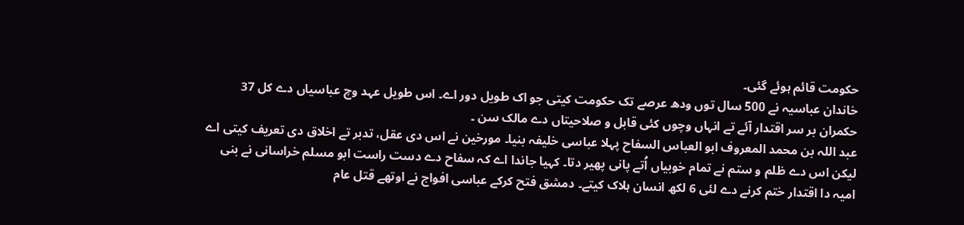حکومت قائم ہوئے گئی۔
خاندان عباسیہ نے 500 سال توں ودھ عرصے تک حکومت کیتی جو اک طویل دور اے۔ اس طویل عہد وچ عباسیاں دے کل 37 حکمران بر سر اقتدار آئے تے انہاں وچوں کئی قابل و صلاحیتاں دے مالک سن ۔
عبد اللہ بن محمد المعروف ابو العباس السفاح پہلا عباسی خلیفہ بنیا۔ مورخین نے اس دی عقل، تدبر تے اخلاق دی تعریف کيتی اے لیکن اس دے ظلم و ستم نے تمام خوبیاں اُتے پانی پھیر دتا۔ کہیا جاندا اے کہ سفاح دے دست راست ابو مسلم خراسانی نے بنی امیہ دا اقتدار ختم کرنے دے لئی 6 لکھ انسان ہلاک کیتے۔ دمشق فتح کرکے عباسی افواج نے اوتھے قتل عام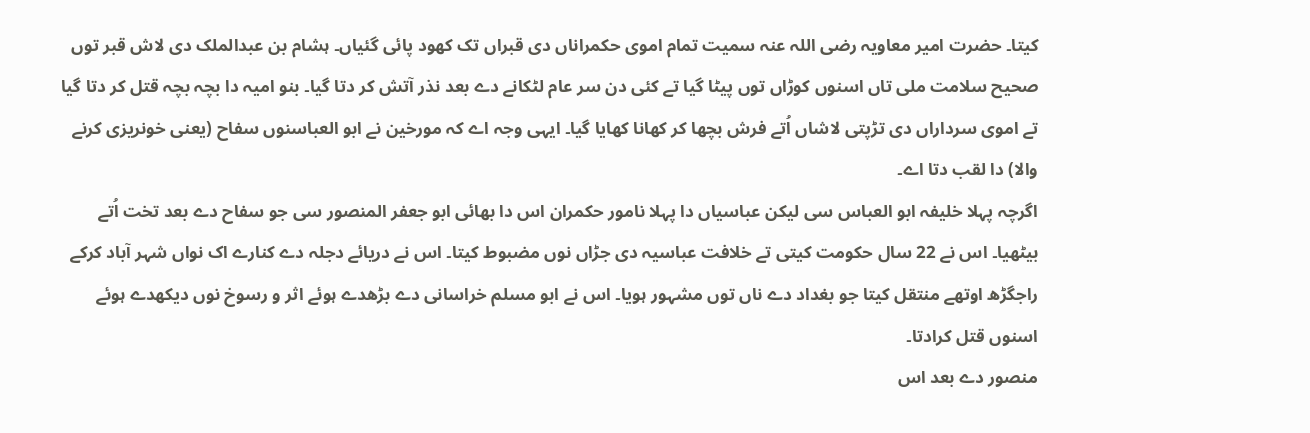کيتا۔ حضرت امیر معاویہ رضی اللہ عنہ سمیت تمام اموی حکمراناں دی قبراں تک کھود پائی گئياں۔ ہشام بن عبدالملک دی لاش قبر توں صحیح سلامت ملی تاں اسنوں کوڑاں توں پیٹا گیا تے کئی دن سر عام لٹکانے دے بعد نذر آتش کر دتا گیا۔ بنو امیہ دا بچہ بچہ قتل کر دتا گیا تے اموی سرداراں دی تڑپتی لاشاں اُتے فرش بچھا کر کھانا کھایا گیا۔ ایہی وجہ اے کہ مورخین نے ابو العباسنوں سفاح (یعنی خونریزی کرنے والا) دا لقب دتا اے۔
اگرچہ پہلا خلیفہ ابو العباس سی لیکن عباسیاں دا پہلا نامور حکمران اس دا بھائی ابو جعفر المنصور سی جو سفاح دے بعد تخت اُتے بیٹھیا۔ اس نے 22 سال حکومت کیتی تے خلافت عباسیہ دی جڑاں نوں مضبوط کيتا۔ اس نے دریائے دجلہ دے کنارے اک نواں شہر آباد کرکے راجگڑھ اوتھے منتقل کيتا جو بغداد دے ناں توں مشہور ہويا۔ اس نے ابو مسلم خراسانی دے بڑھدے ہوئے اثر و رسوخ نوں دیکھدے ہوئے اسنوں قتل کرادتا۔
منصور دے بعد اس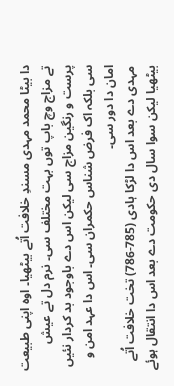دا بیٹا محمد مہدی مسندِ خلافت اُتے بیٹھیا۔ اوہ اپنی طبیعت تے مزاج وچ باپ توں بہت مختلف سی۔ نرم دل تے عیش پرست و رنگین مزاج سی لیکن اس دے باوجود بد کردار نئيں سی بلکہ اک فرض شناس حکمران سی۔ اس دا عہد امن و امان دا دور سی۔
مہدی دے بعد اس دا لڑکا ہادی (785-786) تخت خلافت اُتے بیٹھیا لیکن سوا سال دی حکومت دے بعد اس دا انتقال ہوئے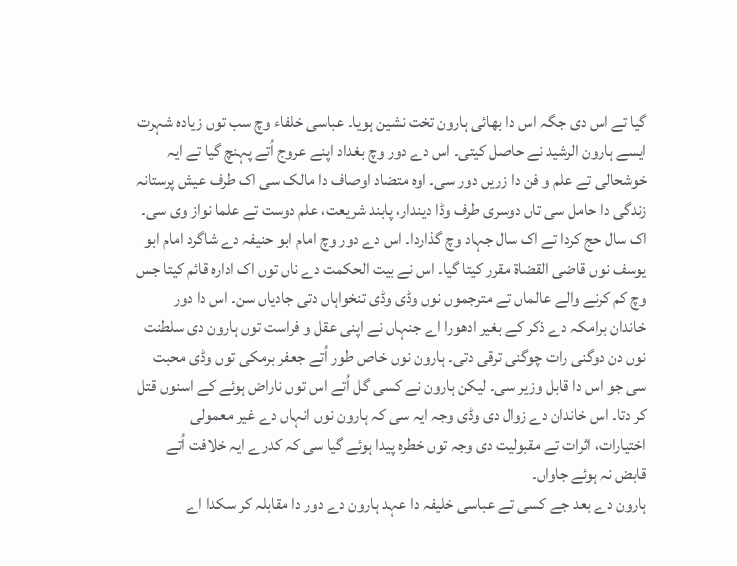گیا تے اس دی جگہ اس دا بھائی ہارون تخت نشین ہويا۔ عباسی خلفاء وچ سب توں زيادہ شہرت ايسے ہارون الرشید نے حاصل کيتی۔ اس دے دور وچ بغداد اپنے عروج اُتے پہنچ گیا تے ایہ خوشحالی تے علم و فن دا زريں دور سی۔ اوہ متضاد اوصاف دا مالک سی اک طرف عیش پرستانہ زندگی دا حامل سی تاں دوسری طرف وڈا دیندار، پابند شریعت، علم دوست تے علما نواز وی سی۔ اک سال حج کردا تے اک سال جہاد وچ گذاردا۔ اس دے دور وچ امام ابو حنیفہ دے شاگرد امام ابو یوسف نوں قاضی القضاۃ مقرر کيتا گیا۔ اس نے بیت الحکمت دے ناں توں اک ادارہ قائم کيتا جس وچ کم کرنے والے عالماں تے مترجموں نوں وڈی وڈی تنخواہاں دتی جادیاں سن۔ اس دا دور خاندان برامکہ دے ذکر کے بغیر ادھورا اے جنہاں نے اپنی عقل و فراست توں ہارون دی سلطنت نوں دن دوگنی رات چوگنی ترقی دتی۔ ہارون نوں خاص طور اُتے جعفر برمکی توں وڈی محبت سی جو اس دا قابل وزیر سی۔ لیکن ہارون نے کسی گل اُتے اس توں ناراض ہوئے کے اسنوں قتل کر دتا۔ اس خاندان دے زوال دی وڈی وجہ ایہ سی کہ ہارون نوں انہاں دے غیر معمولی اختیارات، اثرات تے مقبولیت دی وجہ توں خطرہ پیدا ہوئے گیا سی کہ کدرے ایہ خلافت اُتے قابض نہ ہوئے جاواں۔
ہارون دے بعد جے کسی تے عباسی خلیفہ دا عہد ہارون دے دور دا مقابلہ کر سکدا اے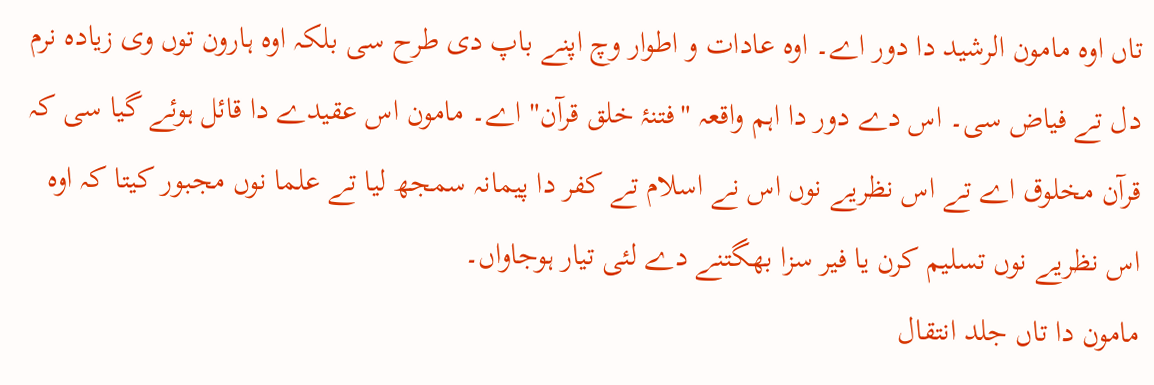تاں اوہ مامون الرشید دا دور اے۔ اوہ عادات و اطوار وچ اپنے باپ دی طرح سی بلکہ اوہ ہارون توں وی زیادہ نرم دل تے فیاض سی۔ اس دے دور دا اہم واقعہ "فتنۂ خلق قرآن" اے۔ مامون اس عقیدے دا قائل ہوئے گیا سی کہ قرآن مخلوق اے تے اس نظریے نوں اس نے اسلام تے کفر دا پیمانہ سمجھ لیا تے علما نوں مجبور کيتا کہ اوہ اس نظریے نوں تسلیم کرن یا فیر سزا بھگتنے دے لئی تیار ہوجاواں۔
مامون دا تاں جلد انتقال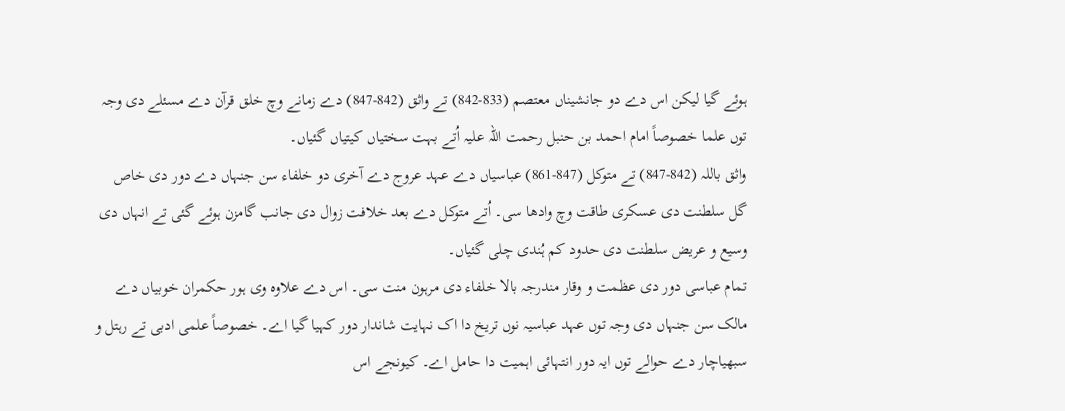ہوئے گیا لیکن اس دے دو جانشیناں معتصم (833-842) تے واثق (842-847) دے زمانے وچ خلق قرآن دے مسئلے دی وجہ توں علما خصوصاً امام احمد بن حنبل رحمت اللہ علیہ اُتے بہت سختیاں کيتیاں گئیاں۔
واثق باللہ (842-847) تے متوکل (847-861) عباسیاں دے عہد عروج دے آخری دو خلفاء سن جنہاں دے دور دی خاص گل سلطنت دی عسکری طاقت وچ وادھا سی۔ اُتے متوکل دے بعد خلافت زوال دی جانب گامزن ہوئے گئی تے انہاں دی وسیع و عریض سلطنت دی حدود کم ہُندی چلی گئياں۔
تمام عباسی دور دی عظمت و وقار مندرجہ بالا خلفاء دی مرہون منت سی۔ اس دے علاوہ وی ہور حکمران خوبیاں دے مالک سن جنہاں دی وجہ توں عہد عباسیہ نوں تریخ دا اک نہایت شاندار دور کہیا گیا اے۔ خصوصاً علمی ادبی تے رہتل و سبھیاچار دے حوالے توں ایہ دور انتہائی اہمیت دا حامل اے۔ کیونجے اس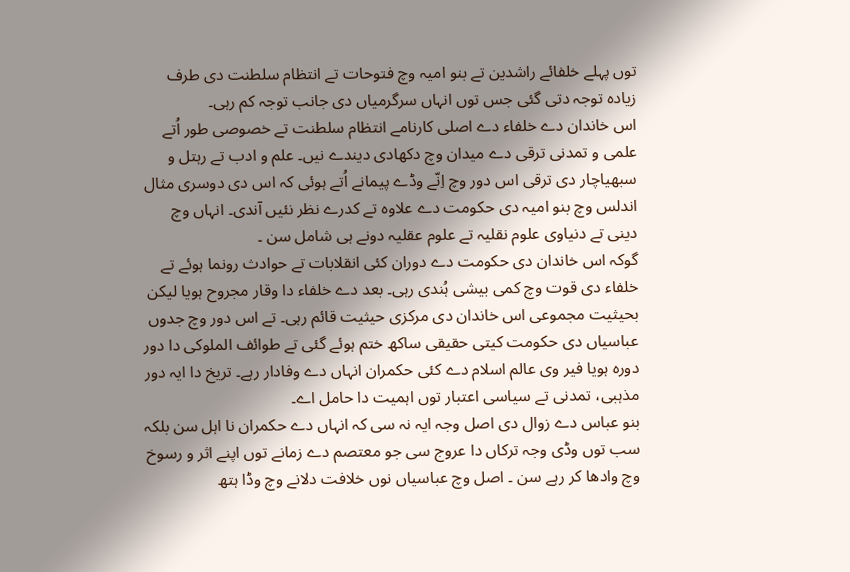توں پہلے خلفائے راشدین تے بنو امیہ وچ فتوحات تے انتظام سلطنت دی طرف زیادہ توجہ دتی گئی جس توں انہاں سرگرمیاں دی جانب توجہ کم رہی۔
اس خاندان دے خلفاء دے اصلی کارنامے انتظام سلطنت تے خصوصی طور اُتے علمی و تمدنی ترقی دے میدان وچ دکھادی دیندے نيں۔ علم و ادب تے رہتل و سبھیاچار دی ترقی اس دور وچ اِنّے وڈے پیمانے اُتے ہوئی کہ اس دی دوسری مثال اندلس وچ بنو امیہ دی حکومت دے علاوہ تے کدرے نظر نئيں آندی۔ انہاں وچ دینی تے دنیاوی علوم نقلیہ تے علوم عقلیہ دونے ہی شامل سن ۔
گوکہ اس خاندان دی حکومت دے دوران کئی انقلابات تے حوادث رونما ہوئے تے خلفاء دی قوت وچ کمی بیشی ہُندی رہی۔ بعد دے خلفاء دا وقار مجروح ہويا لیکن بحیثیت مجموعی اس خاندان دی مرکزی حیثیت قائم رہی۔ تے اس دور وچ جدوں عباسیاں دی حکومت کیتی حقیقی ساکھ ختم ہوئے گئی تے طوائف الملوکی دا دور دورہ ہويا فیر وی عالم اسلام دے کئی حکمران انہاں دے وفادار رہے۔ تریخ دا ایہ دور مذہبی، تمدنی تے سیاسی اعتبار توں اہمیت دا حامل اے۔
بنو عباس دے زوال دی اصل وجہ ایہ نہ سی کہ انہاں دے حکمران نا اہل سن بلکہ سب توں وڈی وجہ ترکاں دا عروج سی جو معتصم دے زمانے توں اپنے اثر و رسوخ وچ وادھا کر رہے سن ۔ اصل وچ عباسیاں نوں خلافت دلانے وچ وڈا ہتھ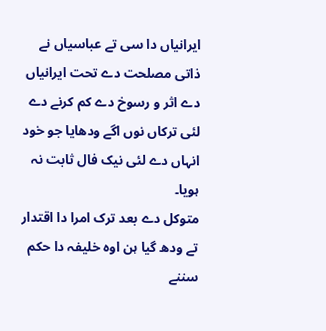ایرانیاں دا سی تے عباسیاں نے ذاتی مصلحت دے تحت ایرانیاں دے اثر و رسوخ دے کم کرنے دے لئی ترکاں نوں اگے ودھایا جو خود انہاں دے لئی نیک فال ثابت نہ ہويا۔
متوکل دے بعد ترک امرا دا اقتدار تے ودھ گیا ہن اوہ خلیفہ دا حکم سننے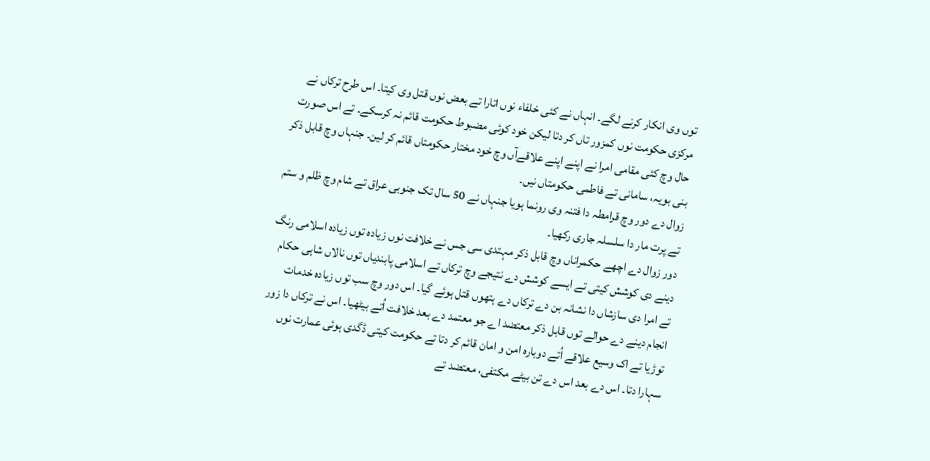توں وی انکار کرنے لگے۔ انہاں نے کئی خلفاء نوں اتارا تے بعض نوں قتل وی کيتا۔ اس طرح ترکاں نے مرکزی حکومت نوں کمزور تاں کر دتا لیکن خود کوئی مضبوط حکومت قائم نہ کرسکے۔ تے اس صورت حال وچ کئی مقامی امرا نے اپنے اپنے علاقےآں وچ خود مختار حکومتاں قائم کر لین۔ جنہاں وچ قابل ذکر بنی بویہ، سامانی تے فاطمی حکومتاں نيں۔
زوال دے دور وچ قرامطہ دا فتنہ وی رونما ہويا جنہاں نے 50 سال تک جنوبی عراق تے شام وچ ظلم و ستم تے پرت مار دا سلسلہ جاری رکھیا۔
دور زوال دے اچھے حکمراناں وچ قابل ذکر مہتدی سی جس نے خلافت نوں زيادہ توں زیادہ اسلامی رنگ دینے دی کوشش کيتی تے ايسے کوشش دے نتیجے وچ ترکاں تے اسلامی پابندیاں توں نالاں شاہی حکام تے امرا دی سازشاں دا نشانہ بن دے ترکاں دے ہتھوں قتل ہوئے گیا۔ اس دور وچ سب توں زیادہ خدمات انجام دینے دے حوالے توں قابل ذکر معتضد اے جو معتمد دے بعد خلافت اُتے بیٹھیا۔ اس نے ترکاں دا زور توڑیا تے اک وسیع علاقے اُتے دوبارہ امن و امان قائم کر دتا تے حکومت کیتی ڈگدی ہوئی عمارت نوں سہارا دتا۔ اس دے بعد اس دے تن بیٹے مکتفی، معتضد تے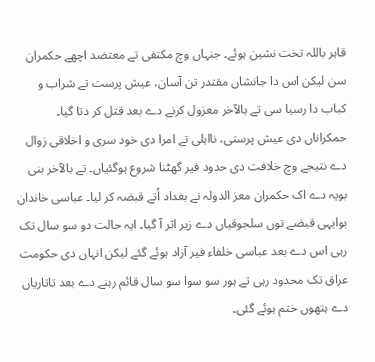قاہر باللہ تخت نشین ہوئے۔ جنہاں وچ مکتفی تے معتضد اچھے حکمران سن لیکن اس دا جانشاں مقتدر تن آسان، عیش پرست تے شراب و کباب دا رسیا سی تے بالآخر معزول کرنے دے بعد قتل کر دتا گیا۔
حمکراناں دی عیش پرستی، نااہلی تے امرا دی خود سری و اخلاقی زوال دے نتیجے وچ خلافت دی حدود فیر گھٹنا شروع ہوگئياں۔ تے بالآخر بنی بویہ دے اک حکمران معز الدولہ نے بغداد اُتے قبضہ کر ليا۔ عباسی خاندان بوایہی قبضے توں سلجوقیاں دے زیر اثر آ گیا۔ ایہ حالت دو سو سال تک رہی اس دے بعد عباسی خلفاء فیر آزاد ہوئے گئے لیکن انہاں دی حکومت عراق تک محدود رہی تے ہور سو سوا سو سال قائم رہنے دے بعد تاتاریاں دے ہتھوں ختم ہوئے گئی۔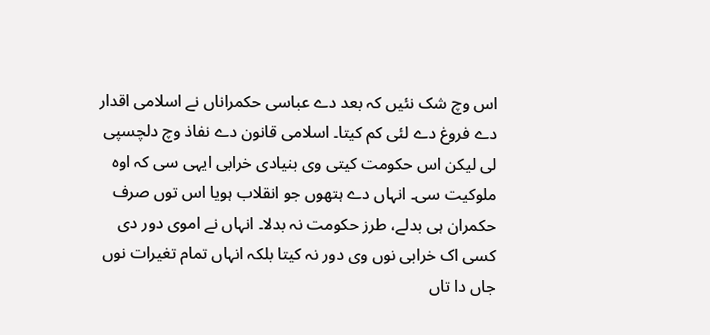اس وچ شک نئيں کہ بعد دے عباسی حکمراناں نے اسلامی اقدار دے فروغ دے لئی کم کيتا۔ اسلامی قانون دے نفاذ وچ دلچسپی لی لیکن اس حکومت کیتی وی بنیادی خرابی ایہی سی کہ اوہ ملوکیت سی۔ انہاں دے ہتھوں جو انقلاب ہويا اس توں صرف حکمران ہی بدلے، طرز حکومت نہ بدلا۔ انہاں نے اموی دور دی کسی اک خرابی نوں وی دور نہ کيتا بلکہ انہاں تمام تغیرات نوں جاں دا تاں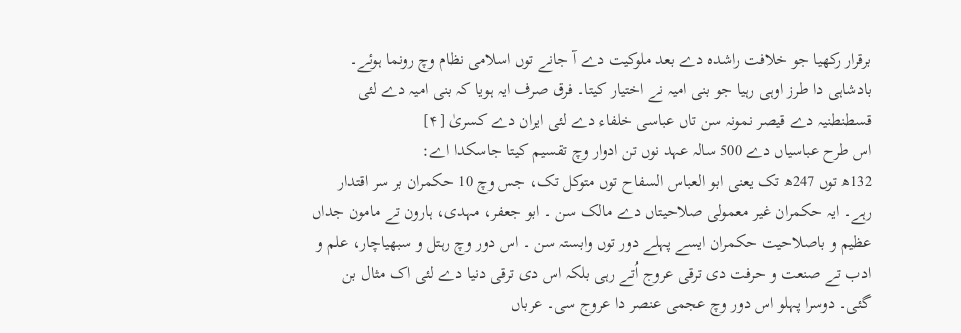برقرار رکھیا جو خلافت راشدہ دے بعد ملوکیت دے آ جانے توں اسلامی نظام وچ رونما ہوئے۔ بادشاہی دا طرز اوہی رہیا جو بنی امیہ نے اختیار کيتا۔ فرق صرف ایہ ہويا کہ بنی امیہ دے لئی قسطنطنیہ دے قیصر نمونہ سن تاں عباسی خلفاء دے لئی ایران دے کسریٰ [۴]
اس طرح عباسیاں دے 500 سالہ عہد نوں تن ادوار وچ تقسیم کيتا جاسکدا اے:
132ھ توں 247ھ تک یعنی ابو العباس السفاح توں متوکل تک، جس وچ 10 حکمران بر سر اقتدار رہے۔ ایہ حکمران غیر معمولی صلاحیتاں دے مالک سن ۔ ابو جعفر، مہدی، ہارون تے مامون جداں عظیم و باصلاحیت حکمران ايسے پہلے دور توں وابستہ سن ۔ اس دور وچ رہتل و سبھیاچار، علم و ادب تے صنعت و حرفت دی ترقی عروج اُتے رہی بلکہ اس دی ترقی دنیا دے لئی اک مثال بن گئی۔ دوسرا پہلو اس دور وچ عجمی عنصر دا عروج سی۔ عرباں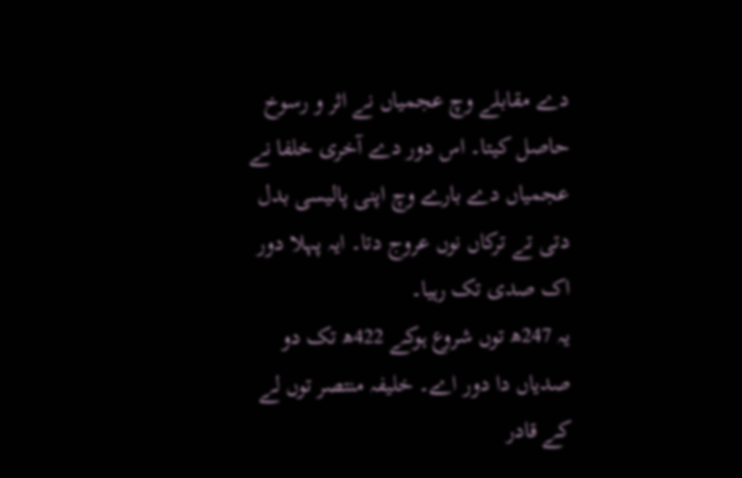دے مقابلے وچ عجمیاں نے اثر و رسوخ حاصل کيتا۔ اس دور دے آخری خلفا نے عجمیاں دے بارے وچ اپنی پالیسی بدل دتی تے ترکاں نوں عروج دتا۔ ایہ پہلا دور اک صدی تک رہیا۔
یہ 247ھ توں شروع ہوکے 422ھ تک دو صدیاں دا دور اے۔ خلیفہ منتصر توں لے کے قادر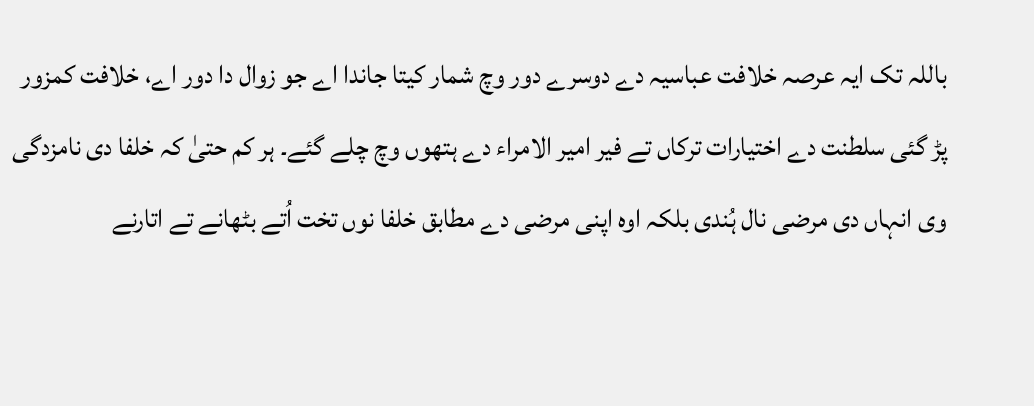باللہ تک ایہ عرصہ خلافت عباسیہ دے دوسرے دور وچ شمار کيتا جاندا اے جو زوال دا دور اے، خلافت کمزور پڑ گئی سلطنت دے اختیارات ترکاں تے فیر امیر الامراء دے ہتھوں وچ چلے گئے۔ ہر کم حتیٰ کہ خلفا دی نامزدگی وی انہاں دی مرضی نال ہُندی بلکہ اوہ اپنی مرضی دے مطابق خلفا نوں تخت اُتے بٹھانے تے اتارنے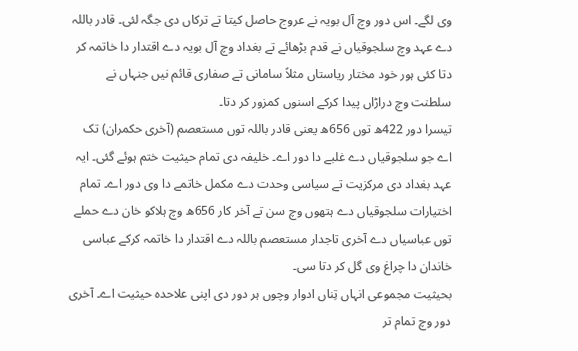وی لگے۔ اس دور وچ آل بویہ نے عروج حاصل کيتا تے ترکاں دی جگہ لئی۔ قادر باللہ دے عہد وچ سلجوقیاں نے قدم بڑھائے تے بغداد وچ آل بویہ دے اقتدار دا خاتمہ کر دتا کئی ہور خود مختار ریاستاں مثلاً سامانی تے صفاری قائم نيں جنہاں نے سلطنت وچ دراڑاں پیدا کرکے اسنوں کمزور کر دتا۔
تیسرا دور 422ھ توں 656ھ یعنی قادر باللہ توں مستعصم (آخری حکمران) تک اے جو سلجوقیاں دے غلبے دا دور اے۔ خلیفہ دی تمام حیثیت ختم ہوئے گئی۔ ایہ عہد بغداد دی مرکزیت تے سیاسی وحدت دے مکمل خاتمے دا وی دور اے۔ تمام اختیارات سلجوقیاں دے ہتھوں وچ سن تے آخر کار 656ھ وچ ہلاکو خان دے حملے توں عباسیاں دے آخری تاجدار مستعصم باللہ دے اقتدار دا خاتمہ کرکے عباسی خاندان دا چراغ وی گل کر دتا سی۔
بحیثیت مجموعی انہاں تِناں ادوار وچوں ہر دور دی اپنی علاحدہ حیثیت اے۔ آخری دور وچ تمام تر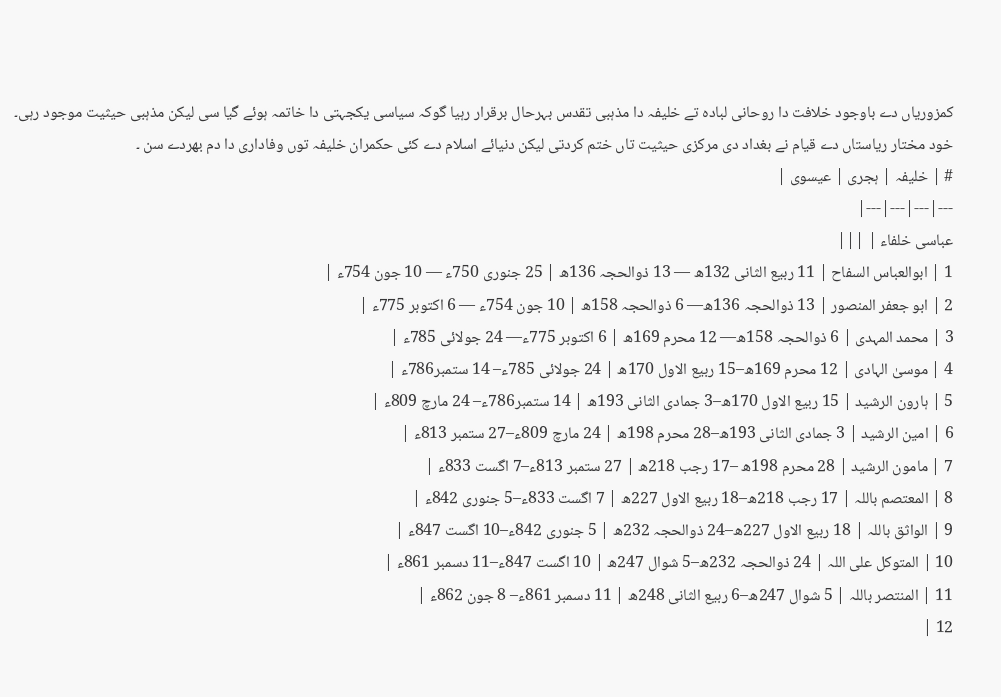کمزوریاں دے باوجود خلافت دا روحانی لبادہ تے خلیفہ دا مذہبی تقدس بہرحال برقرار رہیا گوکہ سیاسی یکجہتی دا خاتمہ ہوئے گیا سی لیکن مذہبی حیثیت موجود رہی۔ خود مختار ریاستاں دے قیام نے بغداد دی مرکزی حیثیت تاں ختم کردتی لیکن دنیائے اسلام دے کئی حکمران خلیفہ توں وفاداری دا دم بھردے سن ۔
# | خلیفہ | ہجری | عیسوی |
---|---|---|---|
عباسی خلفاء | |||
1 | ابوالعباس السفاح | 11 ربیع الثانی 132ھ — 13 ذوالحجہ 136ھ | 25 جنوری 750ء — 10 جون 754ء |
2 | ابو جعفر المنصور | 13 ذوالحجہ 136ھ— 6 ذوالحجہ 158ھ | 10 جون 754ء — 6 اکتوبر 775ء |
3 | محمد المہدی | 6 ذوالحجہ 158ھ— 12 محرم 169ھ | 6 اکتوبر 775ء— 24 جولائی 785ء |
4 | موسیٰ الہادی | 12 محرم 169ھ–15 ربیع الاول 170ھ | 24 جولائی 785ء– 14 ستمبر786ء |
5 | ہارون الرشید | 15 ربیع الاول 170ھ–3 جمادی الثانی 193ھ | 14 ستمبر786ء– 24 مارچ 809ء |
6 | امین الرشید | 3 جمادی الثانی 193ھ–28 محرم 198ھ | 24 مارچ 809ء–27 ستمبر 813ء |
7 | مامون الرشید | 28 محرم 198ھ –17 رجب 218ھ | 27 ستمبر 813ء–7 اگست 833ء |
8 | المعتصم باللہ | 17 رجب 218ھ–18 ربیع الاول 227ھ | 7 اگست 833ء–5 جنوری 842ء |
9 | الواثق باللہ | 18 ربیع الاول 227ھ–24 ذوالحجہ 232ھ | 5 جنوری 842ء–10 اگست 847ء |
10 | المتوکل علی اللہ | 24 ذوالحجہ 232ھ–5 شوال 247ھ | 10 اگست 847ء–11 دسمبر 861ء |
11 | المنتصر باللہ | 5 شوال 247ھ–6 ربیع الثانی 248ھ | 11 دسمبر 861ء– 8 جون 862ء |
12 |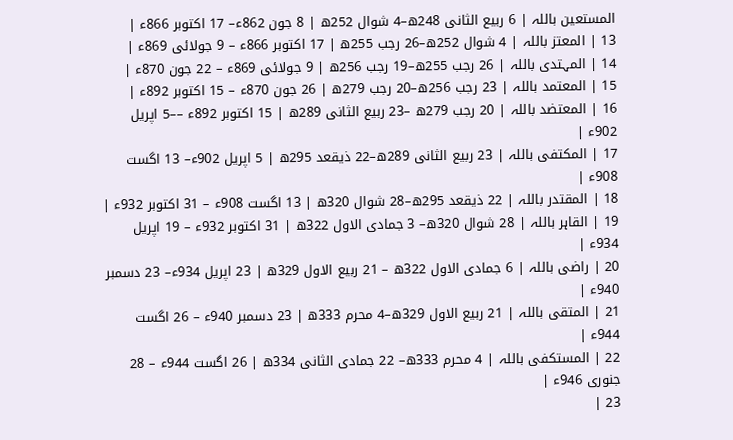المستعین باللہ | 6 ربیع الثانی 248ھ–4 شوال 252ھ | 8 جون 862ء– 17 اکتوبر 866ء |
13 | المعتز باللہ | 4 شوال 252ھ–26 رجب 255ھ | 17 اکتوبر 866ء – 9 جولائی 869ء |
14 | المہتدی باللہ | 26 رجب 255ھ–19 رجب 256ھ | 9 جولائی 869ء – 22 جون 870ء |
15 | المعتمد باللہ | 23 رجب 256ھ–20 رجب 279ھ | 26 جون 870ء – 15 اکتوبر 892ء |
16 | المعتضد باللہ | 20 رجب 279ھ –23 ربیع الثانی 289ھ | 15 اکتوبر 892ء ––5 اپریل 902ء |
17 | المکتفی باللہ | 23 ربیع الثانی 289ھ–22 ذیقعد 295ھ | 5 اپریل 902ء– 13 اگست 908ء |
18 | المقتدر باللہ | 22 ذیقعد 295ھ–28 شوال 320ھ | 13 اگست 908ء – 31 اکتوبر 932ء |
19 | القاہر باللہ | 28 شوال 320ھ– 3 جمادی الاول 322ھ | 31 اکتوبر 932ء – 19 اپریل 934ء |
20 | راضی باللہ | 6 جمادی الاول 322ھ – 21 ربیع الاول 329ھ | 23 اپریل 934ء– 23 دسمبر 940ء |
21 | المتقی باللہ | 21 ربیع الاول 329ھ–4 محرم 333ھ | 23 دسمبر 940ء – 26 اگست 944ء |
22 | المستکفی باللہ | 4 محرم 333ھ– 22 جمادی الثانی 334ھ | 26 اگست 944ء – 28 جنوری 946ء |
23 |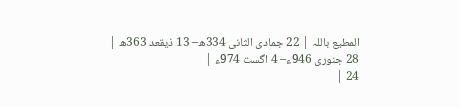المطیع باللہ | 22 جمادی الثانی 334ھ– 13 ذیقعد 363ھ | 28 جنوری 946ء– 4 اگست 974ء |
24 |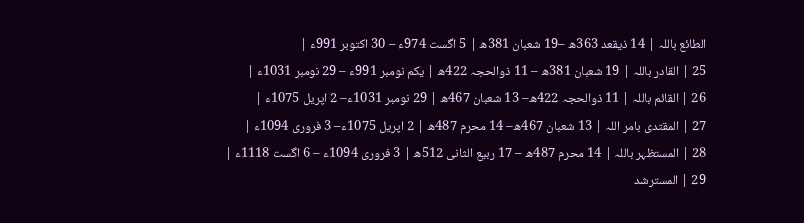الطائع باللہ | 14 ذیقعد 363ھ –19 شعبان 381ھ | 5 اگست 974ء – 30 اکتوبر 991ء |
25 | القادر باللہ | 19 شعبان 381ھ – 11 ذوالحجہ 422ھ | یکم نومبر 991ء – 29 نومبر 1031ء |
26 | القائم باللہ | 11 ذوالحجہ 422ھ– 13 شعبان 467ھ | 29 نومبر 1031ء– 2 اپریل 1075ء |
27 | المقتدی بامر اللہ | 13 شعبان 467ھ– 14 محرم 487ھ | 2 اپریل 1075ء– 3 فروری 1094ء |
28 | المستظہر باللہ | 14 محرم 487ھ – 17 ربیع الثانی 512ھ | 3 فروری 1094ء – 6 اگست 1118ء |
29 | المسترشد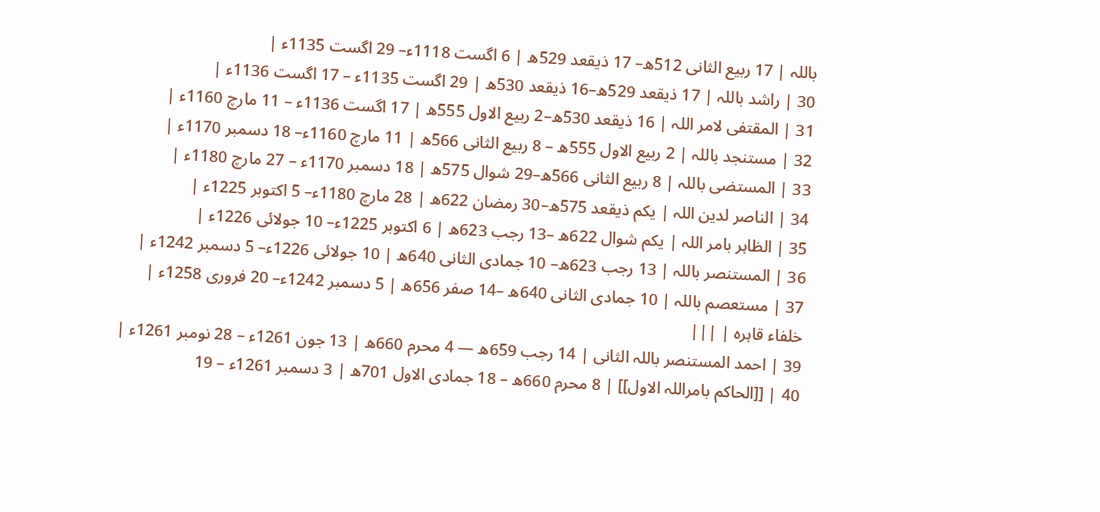باللہ | 17 ربیع الثانی 512ھ– 17 ذیقعد 529ھ | 6 اگست 1118ء– 29 اگست 1135ء |
30 | راشد باللہ | 17 ذیقعد 529ھ–16 ذیقعد 530ھ | 29 اگست 1135ء – 17 اگست 1136ء |
31 | المقتفی لامر اللہ | 16 ذیقعد 530ھ–2 ربیع الاول 555ھ | 17 اگست 1136ء – 11 مارچ 1160ء |
32 | مستنجد باللہ | 2 ربیع الاول 555ھ – 8 ربیع الثانی 566ھ | 11 مارچ 1160ء– 18 دسمبر 1170ء |
33 | المستضی باللہ | 8 ربیع الثانی 566ھ–29 شوال 575ھ | 18 دسمبر 1170ء – 27 مارچ 1180ء |
34 | الناصر لدین اللہ | یکم ذیقعد 575ھ–30 رمضان 622ھ | 28 مارچ 1180ء– 5 اکتوبر 1225ء |
35 | الظاہر بامر اللہ | یکم شوال 622ھ –13 رجب 623ھ | 6 اکتوبر 1225ء– 10 جولائی 1226ء |
36 | المستنصر باللہ | 13 رجب 623ھ– 10 جمادی الثانی 640ھ | 10 جولائی 1226ء– 5 دسمبر 1242ء |
37 | مستعصم باللہ | 10 جمادی الثانی 640ھ –14 صفر 656ھ | 5 دسمبر 1242ء– 20 فروری 1258ء |
خلفاء قاہرہ | |||
39 | احمد المستنصر باللہ الثانی | 14 رجب 659ھ — 4 محرم 660ھ | 13 جون 1261ء – 28 نومبر 1261ء |
40 | [[الحاکم بامراللہ الاول]] | 8 محرم 660ھ – 18 جمادی الاول 701ھ | 3 دسمبر 1261ء – 19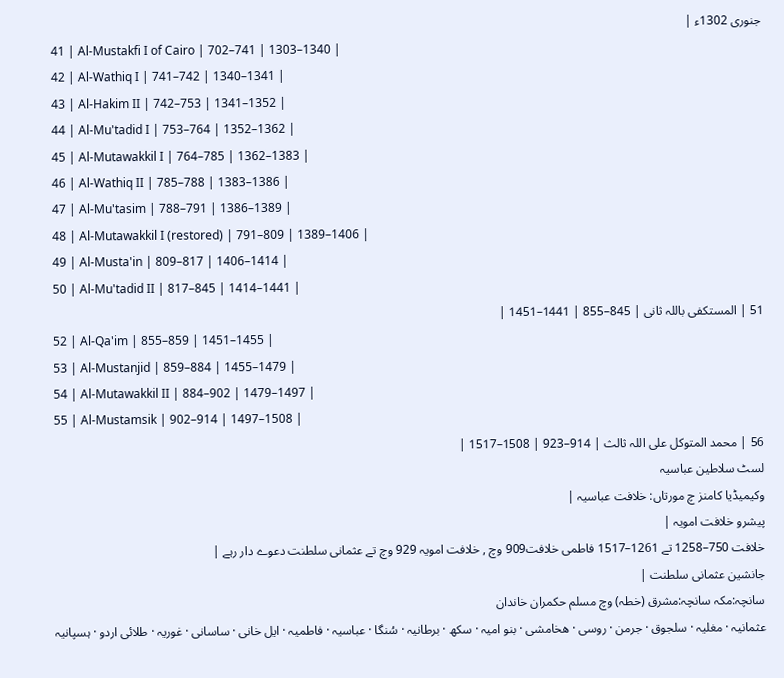جنوری 1302ء |
41 | Al-Mustakfi I of Cairo | 702–741 | 1303–1340 |
42 | Al-Wathiq I | 741–742 | 1340–1341 |
43 | Al-Hakim II | 742–753 | 1341–1352 |
44 | Al-Mu'tadid I | 753–764 | 1352–1362 |
45 | Al-Mutawakkil I | 764–785 | 1362–1383 |
46 | Al-Wathiq II | 785–788 | 1383–1386 |
47 | Al-Mu'tasim | 788–791 | 1386–1389 |
48 | Al-Mutawakkil I (restored) | 791–809 | 1389–1406 |
49 | Al-Musta'in | 809–817 | 1406–1414 |
50 | Al-Mu'tadid II | 817–845 | 1414–1441 |
51 | المستکفی باللہ ثانی | 845–855 | 1441–1451 |
52 | Al-Qa'im | 855–859 | 1451–1455 |
53 | Al-Mustanjid | 859–884 | 1455–1479 |
54 | Al-Mutawakkil II | 884–902 | 1479–1497 |
55 | Al-Mustamsik | 902–914 | 1497–1508 |
56 | محمد المتوکل علی اللہ ثالث | 914–923 | 1508–1517 |
لسٹ سلاطین عباسیہ
وکیمیڈیا کامنز چ مورتاں: خلافت عباسیہ |
پیشرو خلافت امویہ |
خلافت 750–1258 تے 1261–1517 فاطمی خلافت909 وچ , خلافت امویہ 929 وچ تے عثمانی سلطنت دعوے دار رہے |
جانشین عثمانی سلطنت |
سانچہ:مکہ سانچہ:مشرق (خطہ) وچ مسلم حکمران خاندان
عثمانیہ · مغلیہ · سلجوق · جرمن · روسی · ھخامشی · بنو امیہ · سکھ · برطانیہ · سُنگا · عباسیہ · فاطمیہ · ایل خانی · ساسانی · غوریہ · طلائی اردو · ہسپانیہ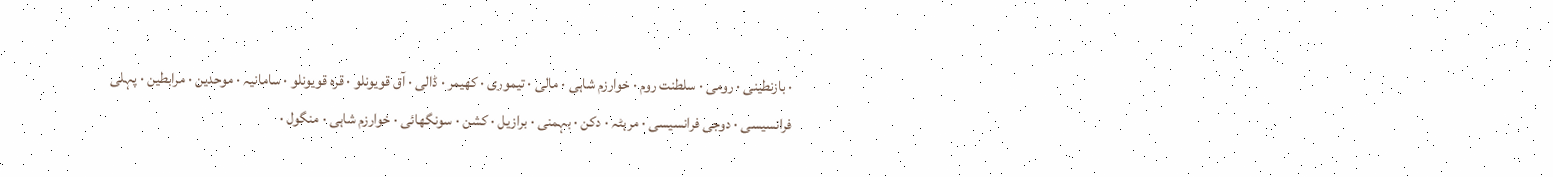· بازنطینی · رومی · سلطنت روم · خوارزم شاہی · مالی · تیموری · کھیمر · ڈالی · آق قویونلو · قرہ قویونلو · سامانیہ · موحدین · مرابطین · پہلی فرانسیسی · دوجی فرانسیسی · مرہٹہ · دکن · بہمنی · برازیل · کشن · سونگھائی · خوارزم شاہی · منگول ·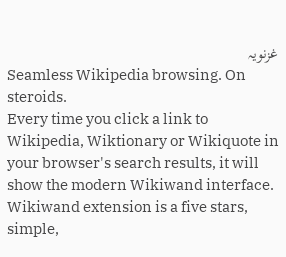غزنویہ
Seamless Wikipedia browsing. On steroids.
Every time you click a link to Wikipedia, Wiktionary or Wikiquote in your browser's search results, it will show the modern Wikiwand interface.
Wikiwand extension is a five stars, simple,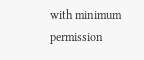with minimum permission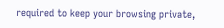required to keep your browsing private,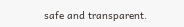safe and transparent.